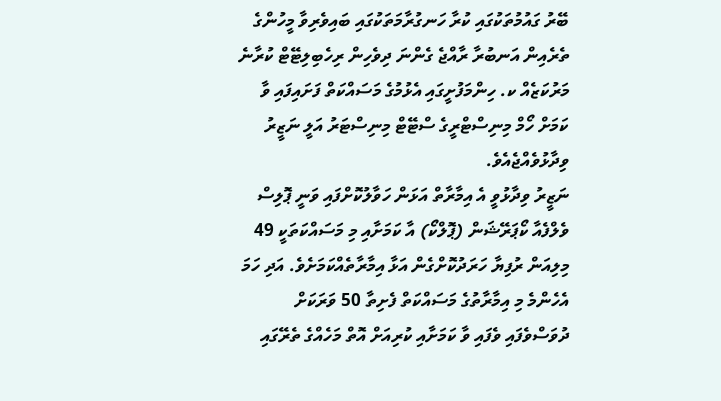ބޭރު ގައުމުތަކުގައި ކުރާ ހަނގުރާމަތަކުގައި ބައިވެރިވާ މީހުންގެ ތެރެއިން އަނބުރާ ރާއްޖެ ގެންނަ ދިވެހިން ރިހެބިލިޓޭޓް ކުރާނެ މަރުކަޒެއް ކ. ހިންމަފުށީގައި އެޅުމުގެ މަސައްކަތް ފަށައިފައި ވާ ކަމަށް ހޯމް މިނިސްޓްރީގެ ސްޓޭޓް މިނިސްޓަރު އަލީ ނަޒީރު ވިދާޅުވެއްޖެއެވެ.
ނަޒީރު ވިދާޅުވީ އެ އިމާރާތް އަޅަން ހަވާލުކޮށްފައި ވަނީ ޕޮލިސް ވެލްފެއާ ކޯޕަރޭޝަން (ޕޮލްކޯ) އާ ކަމަށާއި މި މަސައްކަތަކީ 49 މިލިއަން ރުފިޔާ ހަރަދުކޮށްގެން އަޅާ އިމާރާތެއްކަމަށެވެ. އަދި ހަމަ އެހެންމެ މި އިމާރާތުގެ މަސައްކަތް ފެށިތާ 50 ވަރަކަށް ދުވަސްވެފައި ވެފައި ވާ ކަމަށާއި ކުރިއަށް އޮތް މަހެއްގެ ތެރޭގައި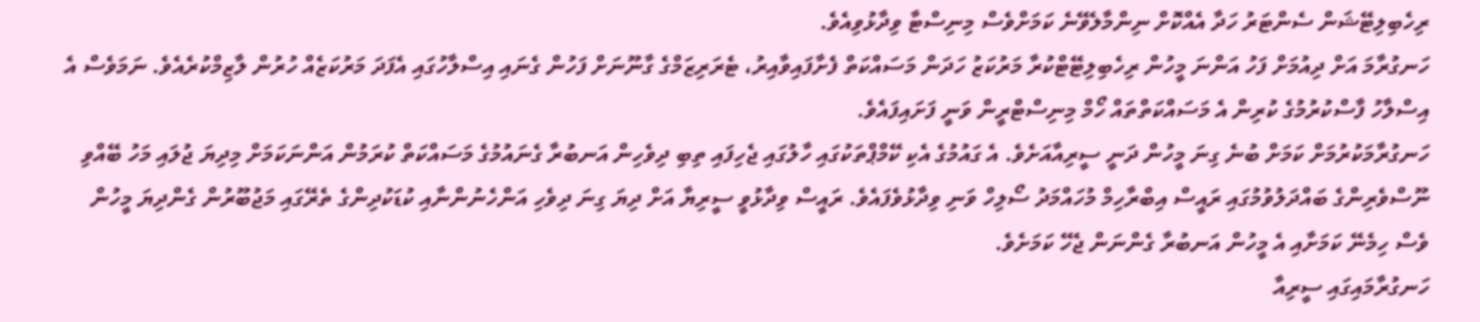ރިހެބިލިޓޭޝަން ސެންޓަރު ހަދާ އެއްކޮށް ނިންމާލެވޭނެ ކަމަށްވެސް މިނިސްޓާ ވިދާޅުވިއެވެ.
ހަނގުރާމަ އަށް ދިއުމަށް ފަހު އަންނަ މީހުން ރިހެބިލިޓޭޓްކުރާ މަރުކަޒު ހަދަން މަސައްކަތް ފެށާފައިވާއިރު، ޓެރަރިޒަމްގެ ގާނޫނަށް ފަހުން ގެނައި އިސްލާހުގައި އެފަދަ މަރުކަޒެއް ހުރުން ލާޒިމްކުރެއެވެ. ނަމަވެސް އެ އިސްލާހު ފާސްކުރުމުގެ ކުރިން އެ މަސައްކަތްތައް ހޯމް މިނިސްޓްރީން ވަނީ ފަށައިފައެވެ.
ހަނގުރާމަކުރުމަށް ކަމަށް ބުނެ ގިނަ މީހުން ދަނީ ސީރިއާއަށެވެ. އެ ގައުމުގެ އެކި ކޭމްޕްތަކުގައި ހާލުގައި ޖެހިފައި ތިބި ދިވެހިން އަނބުރާ ގެނައުމުގެ މަސައްކަތް ކުރަމުން އަންނަކަމަށް މިދިޔަ ޖުލައި މަހު ބޭއްވި ނޫސްވެރިންގެ ބައްދަލުވުމުގައި ރައީސް އިބްރާހިމް މުހައްމަދު ސޯލިހް ވަނި ވިދާޅުވެފައެވެ. ރައީސް ވިދާޅުވީ ސީރިޔާ އަށް ދިޔަ ގިނަ ދިވެހި އަންހެނުންނާއި ކުޑަކުދިންގެ ތެރޭގައި މަޖުބޫރުން ގެންދިޔަ މީހުން ވެސް ހިމެނޭ ކަމަށާއި އެ މީހުން އަނބުރާ ގެންނަން ޖެހޭ ކަމަށެވެ.
ހަނގުރާމައިގައި ސީރިއާ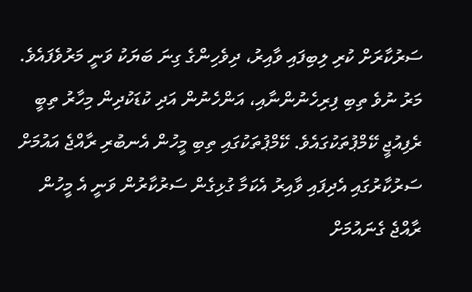ސަރުކާރަށް ކުރި ލިބިފައި ވާއިރު، ދިވެހިންގެ ގިނަ ބަޔަކު ވަނީ މަރުވެފައެވެ. މަރު ނުވެ ތިބި ފިރިހެނުންނާއި، އަންހެނުން އަދި ކުޑަކުދިން މިހާރު ތިބީ ރެފިއުޖީ ކޭމްޕުތަކުގައެވެ. ކޭމްޕުތަކުގައި ތިބި މީހުން އެނބުރި ރާއްޖެ އައުމަށް ސަރުކާރުގައި އެދިފައި ވާއިރު އެކަމާ ގުޅިގެން ސަރުކާރުން ވަނީ އެ މީހުން ރާއްޖެ ގެނައުމަށް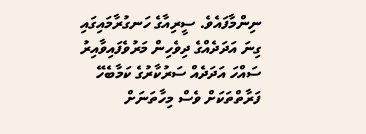ނިންމާފައެވެ. ސީރިއާގެ ހަނގުރާމައިގައި ގިނަ އަދަދެއްގެ ދިވެހިން މަރުވެފައިވާއިރު ސައްހަ އަދަދެއް ސަރުކާރުގެ ކަމާބެހޭ ފަރާތްތަކަށް ވެސް މިހާތަނަށް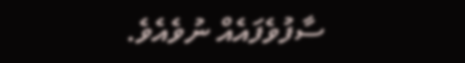ސާފުވެފައެއް ނުވެއެވެ.